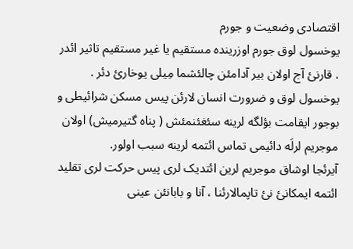اقتصادی وضعیت و جورم
یوخسول لوق جورم اوزرینده مستقیم یا غیر مستقیم تاثیر ائدر . قارنئ آج اولان بیر آدامئن چالئشما مِیلی یوخارئ دئر . یوخسول لوق و ضرورت انسان لارئن پیس مسکن شرائیطی و بوجور ایقامت بؤلگه لرینه سئغئنمئش ( پناه گتیرمیش) اولان موجریم لرلَه دائیمی تماس ائتمه لرینه سبب اولور.
آیرئجا اوشاق موجریم لرین ائتدیک لری پیس حرکت لری تقلید ائتمه ایمکانئ نئ تاپمالارئنا ، آنا و بابانئن عینی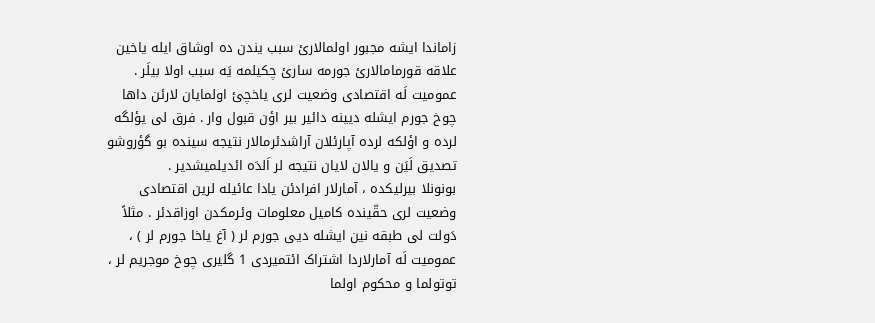زاماندا ایشه مجبور اولمالارئ سبب یندن ده اوشاق ایله یاخین علاقه قورمامالارئ جورمه سارئ چکیلمه یَه سبب اولا بیلَر .
عمومیت لَه اقتصادی وضعیت لری یاخچئ اولمایان لارئن داها چوخ جورم ایشله دیینه دائیر بیر اؤن قبول وار . فرق لی یؤلگه لرده و اؤلکه لرده آپارئلان آراشدئرمالار نتیجه سینده بو گؤروشو تصدیق لَیَن و یالان لایان نتیجه لر اَلدَه ائدیلمیشدیر .
بونونلا بیرلیکده ، آمارلار افرادئن یادا عائیله لرین اقتصادی وضعیت لری حقّینده کامیل معلومات وئرمکدن اوزاقدئر . مثلاً دَولت لی طبقه نین ایشله دیی جورم لر ( آغ یاخا جورم لر ) ، عمومیت لَه آمارلاردا اشتراک ائتمیردی 1 گلیری چوخ موجریم لر ، توتولما و محکوم اولما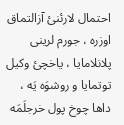احتمال لارئنئ آزالتماق اوزره ، جورم لرینی پلانلامایا ، یاخچئ وکیل توتمایا و روشوَه یَه ، داها چوخ پول خرجلَمَه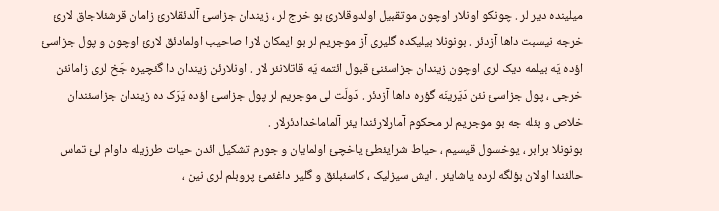میلینده دیر لر . چونکو اونلار اوچون موتقبیل اولدوقلارئ بو خرج لر ، زیندان جزاسئ آلدئقلارئ زامان قرشئلاجاق لارئ خرجه نیسبت داها آزدئر . بونونلا بیلیکده گلیری آز موجریم لر بو ایمکان لارا صاحیب اولمادئق لارئ اوچون و پول جزاسئ اؤده یَه بیلمه دیک لری اوچون زیندان جزاسئنئ قبول ائتمه یَه قاتلانئر لار . اونلارئن زیندان دا گئچیره جَخ لری زامانئن خرجی ، پول جزاسئ نئن دَیَرینَه گؤره داها آزدئر . دَولَت لی موجریم لر پول جزاسئ اؤده یَرَک ده زیندان جزاسئندان خلاص و بئله جه بو موجریم لر محکوم آمارلارئندا یئر آلماماخدادئرلار .
بونونلا برابر ، یوخسول قیسیم ، حیاط شرایئطئ یاخچئ اولمایان و جورم تشکیل ائدن حیات طرزیله داوام لئ تماس حالئندا اولان بؤلگه لرده یاشایئر . ایش سیزلیک ، کاسئبلئق و گلیر داغئمئ پروبلم لری نین ،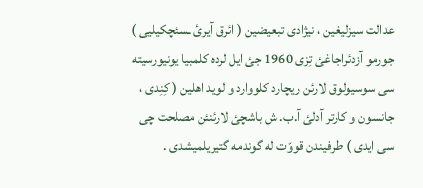عدالت سیزلیغین ، نیژادی تبعیضین ( ائرق آیرئ ـسئچکیلیی ) جورمو آزدئراجاغئ تِزی 1960 جئ ایل لرده کلمبیا یونیورسیته سی سوسیولوق لارئن ریچارد کلووارد و لوید اهلین ( کِنِدی ، جانسون و کارتر آدلئ آ.ب. ش باشچئ لارئنئن مصلحت چی سی ایدی ) طرفیندن قووّت له گوندمه گتیریلمیشدی .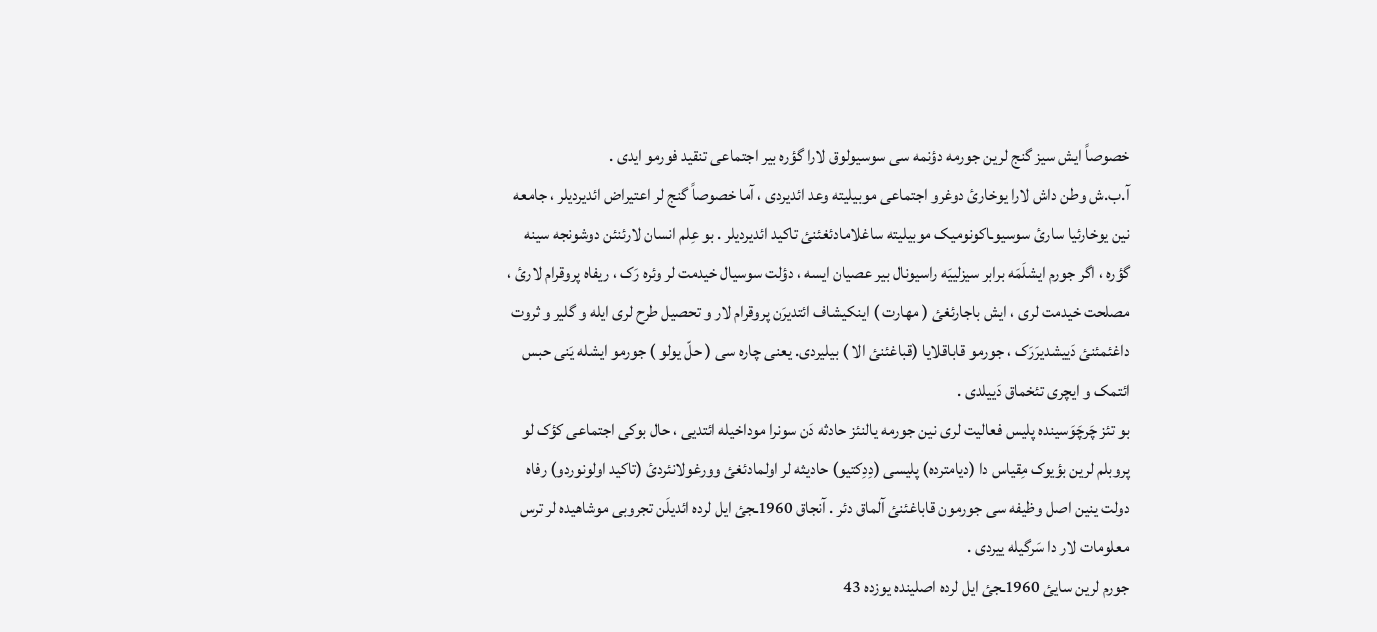خصوصاً ایش سیز گنج لرین جورمه دؤنمه سی سوسیولوق لارا گؤره بیر اجتماعی تنقید فورمو ایدی .
آ.ب.ش وطن داش لارا یوخارئ دوغرو اجتماعی موبیلیته وعد ائدیردی ، آما خصوصاً گنج لر اعتیراض ائدیردیلر ، جامعه نین یوخارئیا سارئ سوسیوـاکونومیک موبیلیته ساغلامادئغئنئ تاکید ائدیردیلر . بو عِلم انسان لارئنئن دوشونجه سینه گؤره ، اگر جورم ایشلَمَه برابر سیزلییَه راسیونال بیر عصیان ایسه ، دؤلت سوسیال خیدمت لر وئره رَک ، ریفاه پروقرام لارئ ، مصلحت خیدمت لری ، ایش باجارئغئ ( مهارت ) اینکیشاف ائتدیرَن پروقرام لار و تحصیل طرح لری ایله و گلیر و ثروت داغئمئنئ دَییشدیرَرَک ، جورمو قاباقلایا (قباغئنئ الا ) بیلیردی. یعنی چاره سی ( حلّ یولو ) جورمو ایشله یَنی حبس ائتمک و ایچری تئخماق دَییلدی .
بو تئز چَرچَوَسینده پلیس فعالیت لری نین جورمه یالنئز حادثه دَن سونرا موداخیله ائتدیی ، حال بوکی اجتماعی کؤک لو پروبلم لرین بؤیوک مِقیاس دا (دیامترده) پلیسی (دِدِکتیو) حادیثه لر اولمادئغئ وورغولانئردئ (تاکید اولونوردو) رفاه دولت ینین اصل وظیفه سی جورمون قاباغئنئ آلماق دئر . آنجاق 1960ـجئ ایل لرده ائدیلَن تجروبی موشاهیده لر ترس معلومات لار دا سَرگیله ییردی .
جورم لرین سایئ 1960ـجئ ایل لرده اصلینده یوزده 43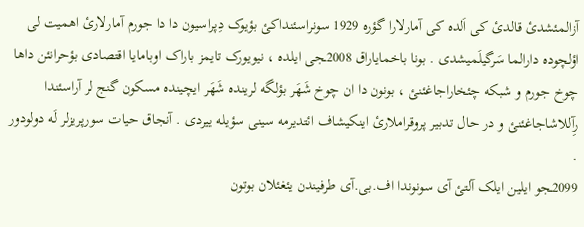آزالمئشدئ قالدئ کی اَلده کی آمارلارا گؤره 1929 سونراسئنداکئ بؤیوک دِپراسیون دا دا جورم آمارلارئ اهمیت لی اؤلچوده دارالما سَرگیلَمیشدی . بونا باخمایاراق 2008ـجی ایلده ، نیویورک تایمز باراک اوبامایا اقتصادی بؤحرانئن داها چوخ جورم و شبکه چئخاراجاغئنئ ، بونون دا ان چوخ شَهَر بؤلگه لرینده شَهَر ایچینده مسکون گنج لر آراسئندا رِآللاشاجاغئنئ و در حال تدبیر پروقراملارئ اینکیشاف ائتدیرمه سینی سؤیله ییردی . آنجاق حیات سورپریزلر لَه دولودور .
2099ـجو ایلین ایلک آلتئ آی سونوندا اف.بی.آی طرفیندن یئغئلان بوتون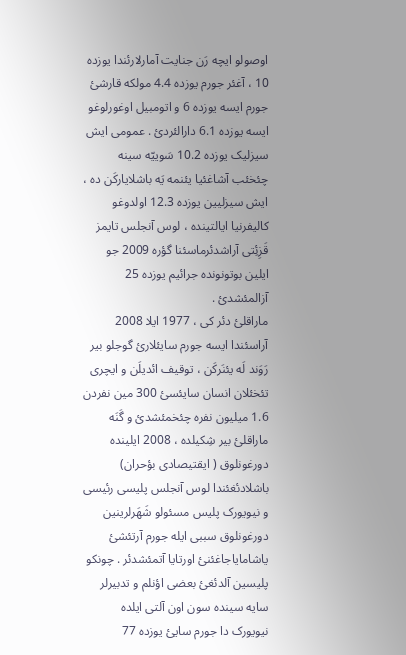اوصولو ایچه رَن جنایت آمارلارئندا یوزده 10 ، آغئر جورم یوزده 4.4 مولکه قارشئ جورم ایسه یوزده 6 و اتومبیل اوغورلوغو ایسه یوزده 6.1 دارالئردئ . عمومی ایش سیزلیک یوزده 10.2 سَوییّه سینه چئخئب آشاغئیا یئنمه یَه باشلایارکَن ده ، ایش سیزلیین یوزده 12.3 اولدوغو کالیفرنیا ایالتینده ، لوس آنجلس تایمز قَزِئِتی آراشدئرماسئنا گؤره 2009 جو ایلین بوتونونده جرائیم یوزده 25 آزالمئشدئ .
ماراقلئ دئر کی ، 1977 ایلا 2008 آراسئندا ایسه جورم سایئلارئ گوجلو بیر رَوَند لَه یئنَرکَن ، توقیف ائدیلَن و ایچری تئخئلان انسان سایئسئ 300 مین نفردن 1.6 میلیون نفره چئخمئشدئ و گَنَه ماراقلئ بیر شِکیلده ، 2008 ایلینده دورغونلوق ( ایقتیصادی بؤحران) باشلادئغئندا لوس آنجلس پلیسی رئیسی و نیویورک پلیس مسئولو شَهَرلرینین دورغونلوق سببی ایله جورم آرتئشئ یاشامایاجاغئنئ اورتایا آتمئشدئر . چونکو پلیسین آلدئغئ بعضی اؤنلم و تدبیرلر سایه سینده سون اون آلتی ایلده نیویورک دا جورم سایئ یوزده 77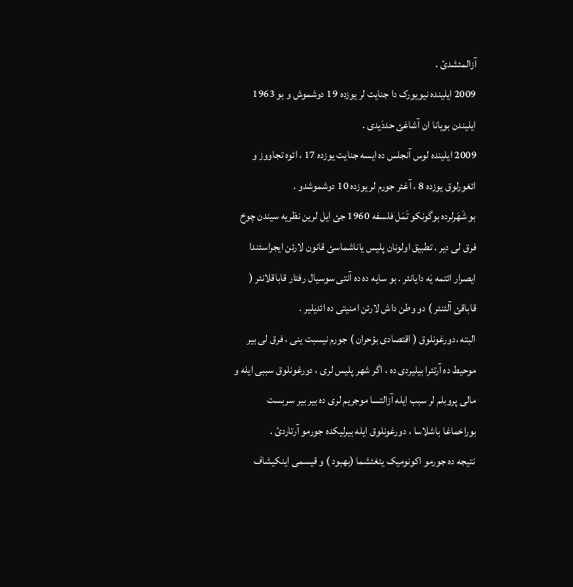آزالمئشدئ .
2009 ایلینده نیویورک دا جنایت لر یوزده 19 دوشموش و بو 1963 ایلیندن بویانا ان آشاغئ حددَیدی .
2009 ایلینده لوس آنجلس ده ایسه جنایت یوزده 17 ، ائوه تجاووز و ائغورلوق یوزده 8 ، آغئر جورم لر یوزده 10 دوشموشدو .
بو شَهَرلرده بوگونکو تَمَل فلسفه 1960 جئ ایل لرین نظریه سیندن چوخ فرق لی دیر . تطبیق اولونان پلیس یاناشماسئ قانون لارئن ایجراسئندا ایصرار ائتمه یَه دایانئر . بو سایه ده ده آنتی سوسیال رفتار قاباقلانئر ( قاباقئ آلئنئر ) دو وطن داش لارئن امنیتی ده ائدیلیر .
البته ،دورغونلوق ( اقتصادی بؤحران ) جورم نیسبت ینی ، فرق لی بیر موحیط ده آرتئرا بیلیردی ده ، اگر شهر پلیس لری ، دورغونلوق سببی ایله و مالی پروبلم لر سبب ایله آزالتسا موجریم لری ده بیر بیر سربست بوراخماغا باشلاسا ، دورغونلوق ایله بیرلیکده جورمو آرتاردئ .
نتیجه ده جورمو اکونومیک یئغئشما (بهبود ) و قیسمی اینکیشاف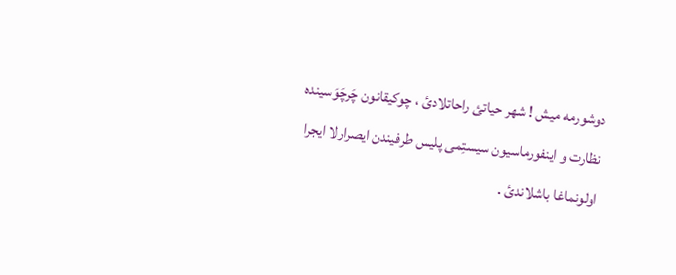دوشورمه میش ! شهر حیاتئ راحاتلادئ ، چوکیقانون چَرچَوَسینده نظارت و اینفورماسیون سیستِمی پلیس طرفیندن ایصرارلا ایجرا اولونماغا باشلاندئ .